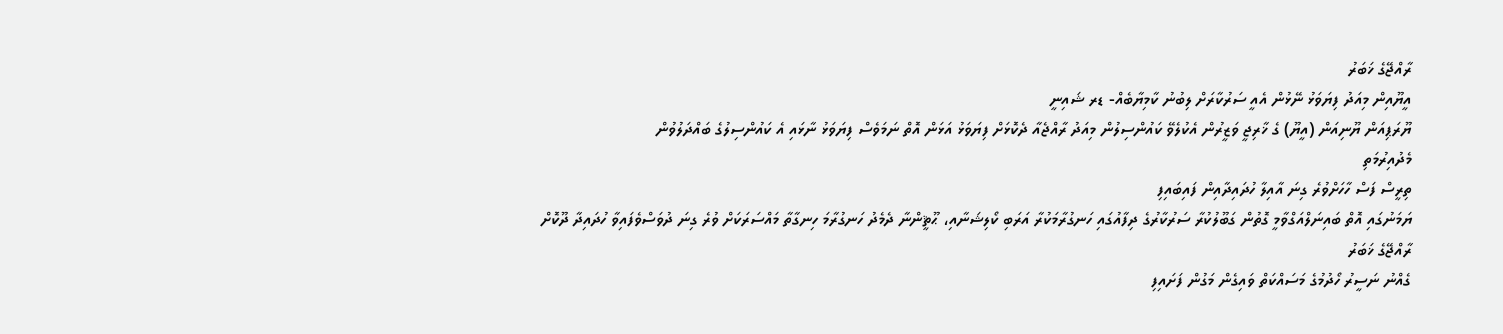ރާއްޖޭގެ ޚަބަރު
އީޔޫއިން މިއަދު ފިޔަވަޅު ނޭޅުން އެއީ ސަރުކާރަށް ލިބުނު ކާމިޔާބެއް- ޑރ ޝައިނީ
ޔޫރަޕިއަން ޔޫނިއަން (އީޔޫ) ގެ ޚާރިޖީ ވަޒީރުން އެކުލެވޭ ކައުންސިލުން މިއަދު ރާއްޖެއާ ދެކޮޅަށް ފިޔަވަޅު އަޅަން އޮތް ނަމަވެސް ފިޔަވަޅު ނާޅައި އެ ކައުންސިލުގެ ބައްދަލުވުން
މެދުއިރުމަތި
ތިރީސް ފަސް ހާހަށްވުރެ ގިނަ އާއިލާ ހުދައިދާއިން ފައިބައިފި
ޔަމަނުގައި އޮތް ބައިނަލްއަގްވާމީ ގޮތުން ގަބޫލުކުރާ ސަރުކާރުގެ ދިފާއުގައި ހަނގުރާމަކުރާ އަރަބި ކޯލިޝަނާއި، ޙޫޘީންނާ ދެމެދު ހަނގުރާމަ ހިނގާތާ މައްސަރަކަށް ވުރެ ގިނަ ދުވަސްވެފައިވާ ހުދައިދާ ދޫކޮށް
ރާއްޖޭގެ ޚަބަރު
ގެއްނު ނަސީރު ހޯދުމުގެ މަސައްކަތް ވައިގެން މަގުން ފަށައިފި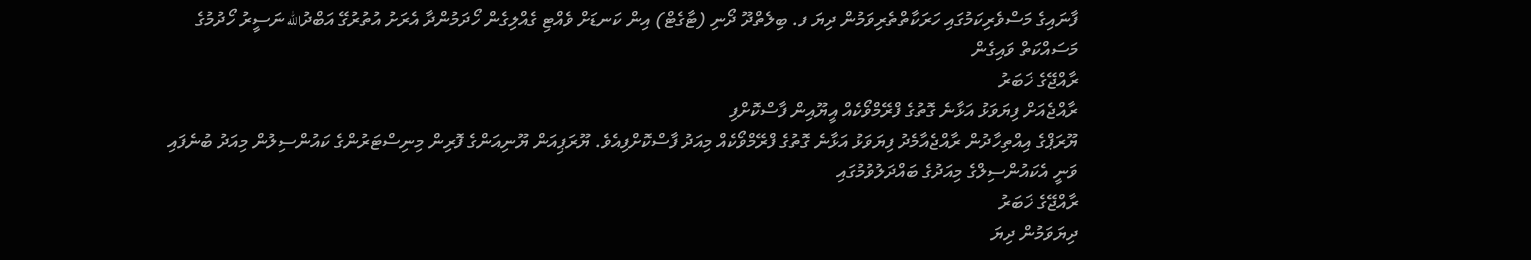ފާނައިގެ މަސްވެރިކަމުގައި ހަރަކާތްތެރިވަމުން ދިޔަ ފ. ބިލެތްދޫ ދޯނި (ޓާގެޓް) އިން ކަނޑަށް ވެއްޓި ގެއްލިގެން ހޯދަމުންދާ އެރަށު އުތުރުގޭ އަބްދުالله ނަސީރު ހޯދުމުގެ މަސައްކަތް ވައިގެން
ރާއްޖޭގެ ޚަބަރު
ރާއްޖެއަށް ފިޔަވަޅު އަޅާނެ ގޮތުގެ ފްރޭމްވޯކެއް އީޔޫއިން ފާސްކޮށްފި
ޔޫރަޕްގެ އިއްތިހާދުން ރާއްޖެއާމެދު ފިޔަވަޅު އަޅާނެ ގޮތުގެ ފްރޭމްވޯކެއް މިއަދު ފާސްކޮށްފިއެވެ. ޔޫރަޕިއަން ޔޫނިއަންގެ ފޮރިން މިނިސްޓަރުންގެ ކައުންސިލުން މިއަދު ބުނެފައި ވަނީ އެކައުންސިލްގެ މިއަދުގެ ބައްދަލުވުމުގައި
ރާއްޖޭގެ ޚަބަރު
ދިޔަވަމުން ދިޔަ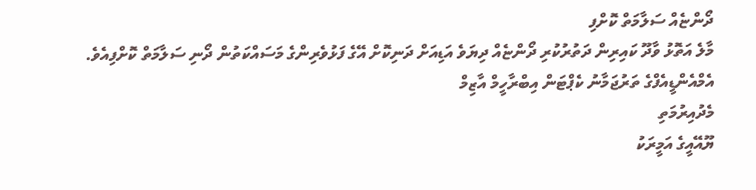ދޯންޏެއް ސަލާމަތް ކޮށްފި
މާލެ އަތޮޅު ވާދޫ ކައިރިން ދަތުރުކުރި ދޯންޏެއް ދިޔަވެ އަޑިއަށް ދަނިކޮށް އޭގެ ފަޅުވެރިންގެ މަސައްކަތުން ދޯނި ސަލާމަތް ކޮށްފިއެވެ. އެމްއެންޑީއެފްގެ ތަރުޖަމާނު ކެޕްޓަން އިބްރާހީމް އާޒިމް
މެދުއިރުމަތި
ޔޫއޭއީގެ އަމީރަކު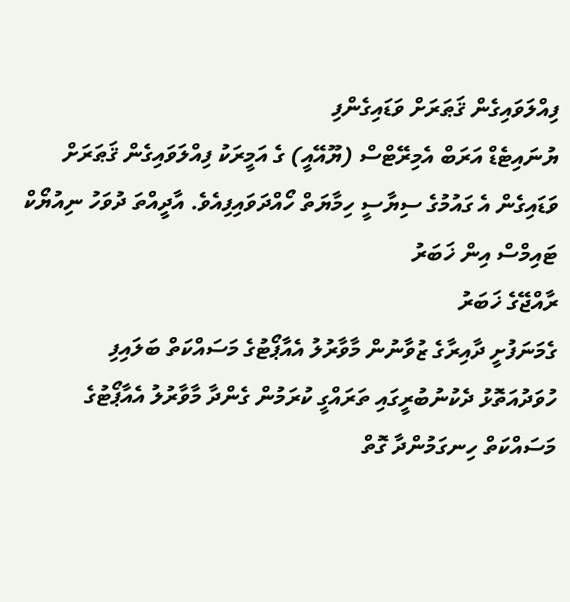ފިއްލަވައިގެން ޤަޠަރަށް ވަޑައިގެންފި
ޔުނައިޓެޑް އަރަބް އެމިރޭޓްސް (ޔޫއޭއީ) ގެ އަމީރަކު ފިއްލަވައިގެން ޤަޠަރަށް ވަޑައިގެން އެ ގައުމުގެ ސިޔާސީ ހިމާޔަތް ހޯއްދަވައިފިއެވެ. އާދީއްތަ ދުވަހު ނިއުޔޯކް ޓައިމްސް އިން ޚަބަރު
ރާއްޖޭގެ ޚަބަރު
ގެމަނަފުށީ ދާއިރާގެ ޒުވާނުން މާވާރުލު އެއާޕޯޓުގެ މަސައްކަތް ބަލައިފި
ހުވަދުއަތޮޅު ދެކުނުބުރީގައި ތަރައްގީ ކުރަމުން ގެންދާ މާވާރުލު އެއާޕޯޓުގެ މަސައްކަތް ހިނގަމުންދާ ގޮތް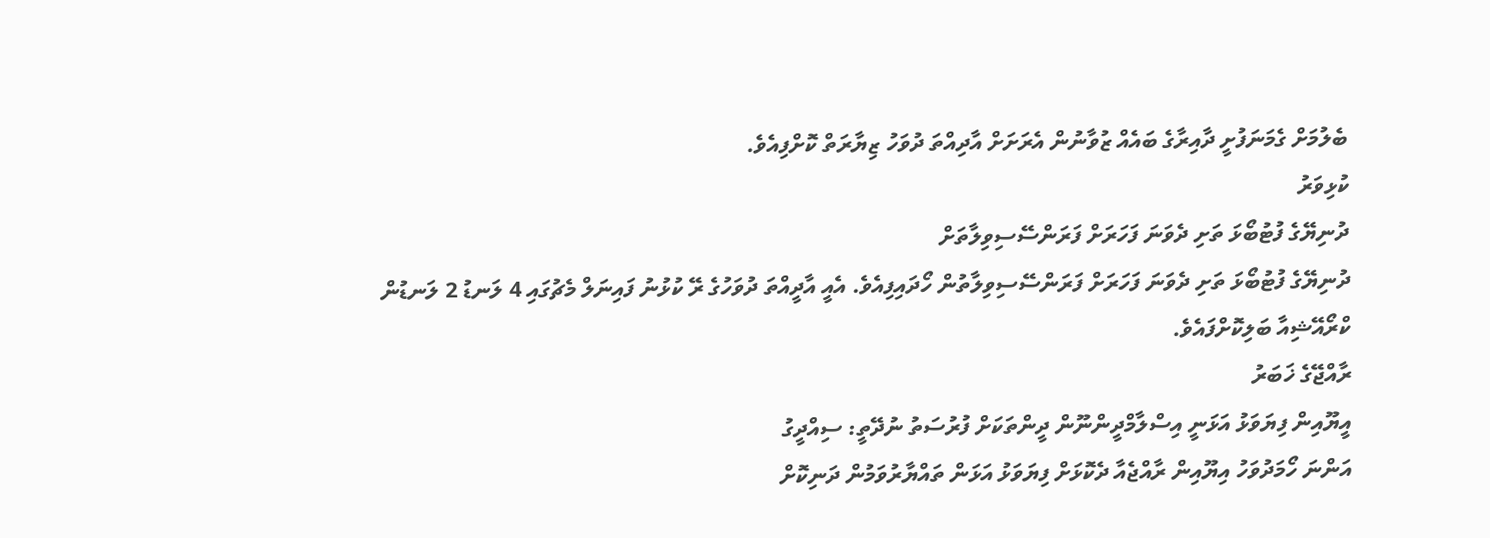ބެލުމަށް ގެމަނަފުށީ ދާއިރާގެ ބައެއް ޒުވާނުން އެރަށަށް އާދިއްތަ ދުވަހު ޒިޔާރަތް ކޮށްފިއެވެ.
ކުޅިވަރު
ދުނިޔޭގެ ފުޓުބޯޅަ ތަށި ދެވަނަ ފަހަރަށް ފަރަންސޭސިވިލާތަށް
ދުނިޔޭގެ ފުޓުބޯޅަ ތަށި ދެވަނަ ފަހަރަށް ފަރަންސޭސިވިލާތުން ހޯދައިފިއެވެ. އެއީ އާދީއްތަ ދުވަހުގެ ރޭ ކުޅުނު ފައިނަލް މެޗުގައި 4 ލަނޑު 2 ލަނޑުން ކްރޯއޭޝިއާ ބަލިކޮށްފައެވެ.
ރާއްޖޭގެ ޚަބަރު
އީޔޫއިން ފިޔަވަޅު އަޅަނީ އިސްލާމްދީންނޫން ދީންތަކަށް ފުރުސަތު ނުދޭތީ: ސިއްދީގު
އަންނަ ހޯމަދުވަހު އިޔޫއިން ރާއްޖެއާ ދެކޮޅަށް ފިޔަވަޅު އަޅަން ތައްޔާރުވަމުން ދަނިކޮށް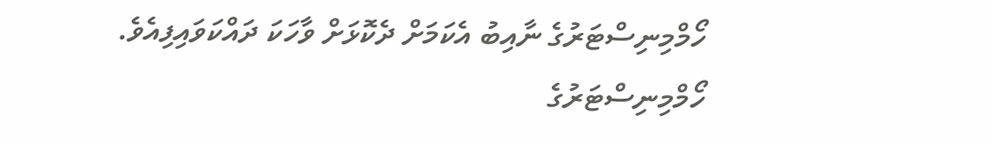ހޯމްމިނިސްޓަރުގެ ނާއިބު އެކަމަށް ދެކޮޅަށް ވާހަކަ ދައްކަވައިފިއެވެ. ހޯމްމިނިސްޓަރުގެ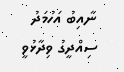ނާއިބު އަހުމަދު ސިއްދީގު ވިދާޅުވީ